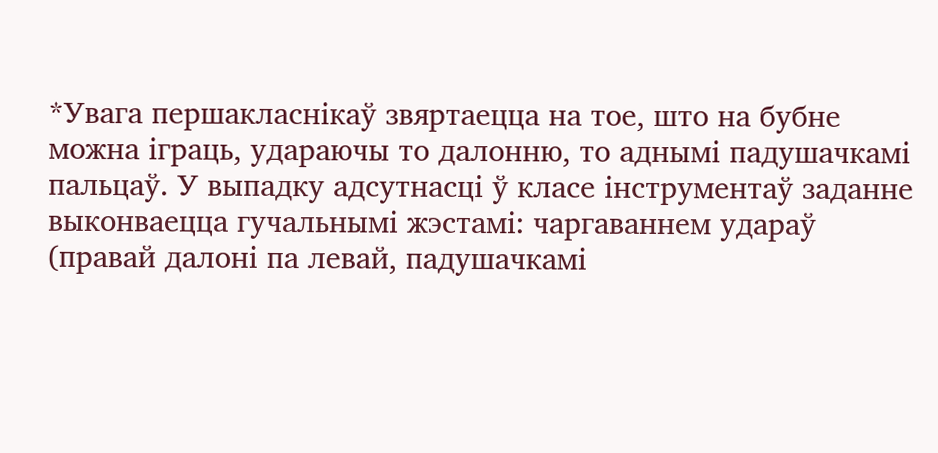*Увага першакласнікаў звяртаецца на тое, што на бубне можна іграць, удараючы то далонню, то аднымі падушачкамі пальцаў. У выпадку адсутнасці ў класе інструментаў заданне выконваецца гучальнымі жэстамі: чаргаваннем удараў (правай далоні па левай, падушачкамі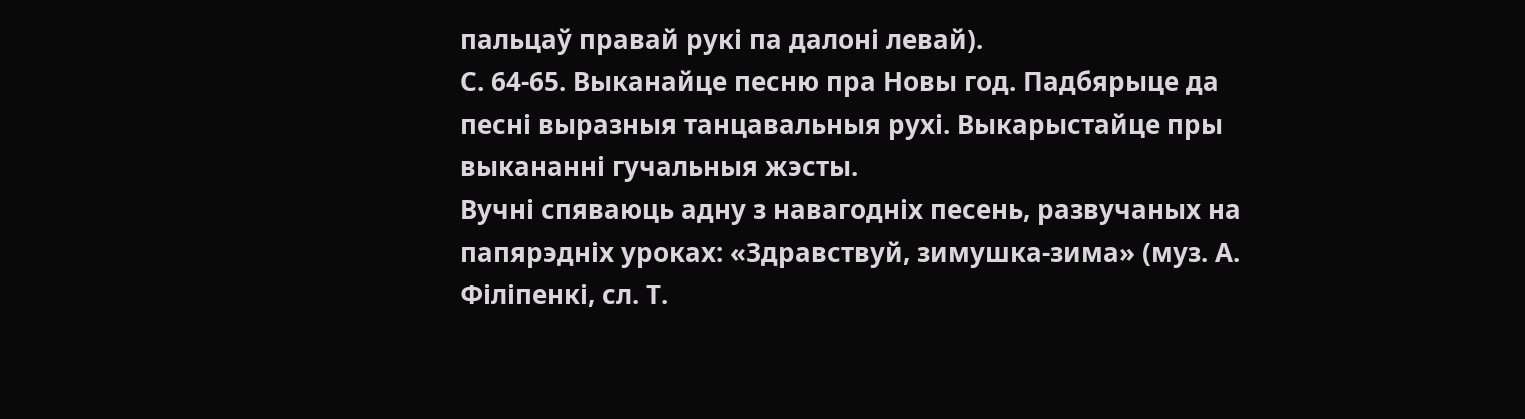пальцаў правай рукі па далоні левай).
С. 64-65. Выканайце песню пра Новы год. Падбярыце да песні выразныя танцавальныя рухі. Выкарыстайце пры выкананні гучальныя жэсты.
Вучні спяваюць адну з навагодніх песень, развучаных на папярэдніх уроках: «Здравствуй, зимушка-зима» (муз. А. Філіпенкі, сл. Т.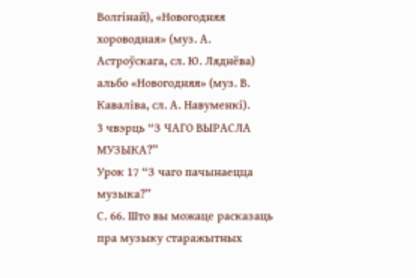Волгінай), «Новогодняя хороводная» (муз. А. Астроўскага, сл. Ю. Ляднёва) альбо «Новогодняя» (муз. В. Каваліва, сл. А. Навуменкі).
3 чвэрць “З ЧАГО ВЫРАСЛА МУЗЫКА?”
Урок 17 “З чаго пачынаецца музыка?”
С. 66. Што вы можаце расказаць пра музыку старажытных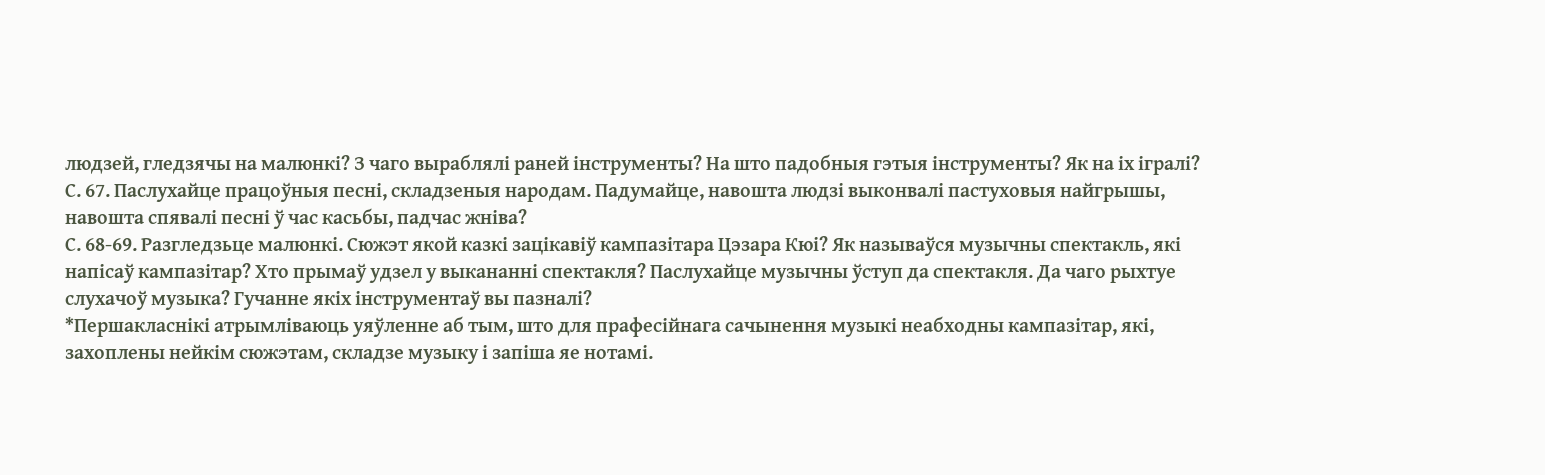людзей, гледзячы на малюнкі? З чаго выраблялі раней інструменты? На што падобныя гэтыя інструменты? Як на іх ігралі?
С. 67. Паслухайце працоўныя песні, складзеныя народам. Падумайце, навошта людзі выконвалі пастуховыя найгрышы, навошта спявалі песні ў час касьбы, падчас жніва?
С. 68-69. Разгледзьце малюнкі. Сюжэт якой казкі зацікавіў кампазітара Цэзара Кюі? Як называўся музычны спектакль, які напісаў кампазітар? Хто прымаў удзел у выкананні спектакля? Паслухайце музычны ўступ да спектакля. Да чаго рыхтуе слухачоў музыка? Гучанне якіх інструментаў вы пазналі?
*Першакласнікі атрымліваюць уяўленне аб тым, што для прафесійнага сачынення музыкі неабходны кампазітар, які, захоплены нейкім сюжэтам, складзе музыку і запіша яе нотамі.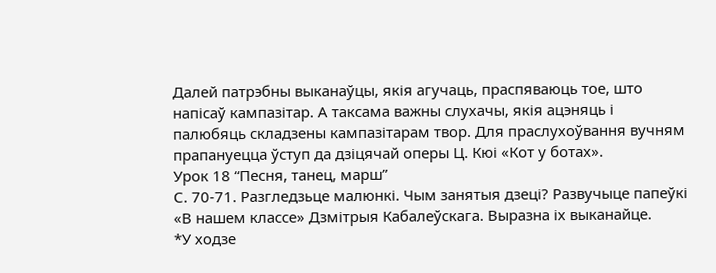Далей патрэбны выканаўцы, якія агучаць, праспяваюць тое, што напісаў кампазітар. А таксама важны слухачы, якія ацэняць і палюбяць складзены кампазітарам твор. Для праслухоўвання вучням прапануецца ўступ да дзіцячай оперы Ц. Кюі «Кот у ботах».
Урок 18 “Песня, танец, марш”
С. 70-71. Разгледзьце малюнкі. Чым занятыя дзеці? Развучыце папеўкі «В нашем классе» Дзмітрыя Кабалеўскага. Выразна іх выканайце.
*У ходзе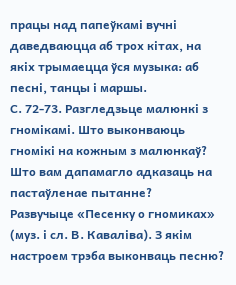працы над папеўкамі вучні даведваюцца аб трох кітах, на якіх трымаецца ўся музыка: аб песні, танцы і маршы.
С. 72-73. Разгледзьце малюнкі з гномікамі. Што выконваюць гномікі на кожным з малюнкаў? Што вам дапамагло адказаць на пастаўленае пытанне?
Развучыце «Песенку о гномиках» (муз. і сл. В. Каваліва). З якім настроем трэба выконваць песню?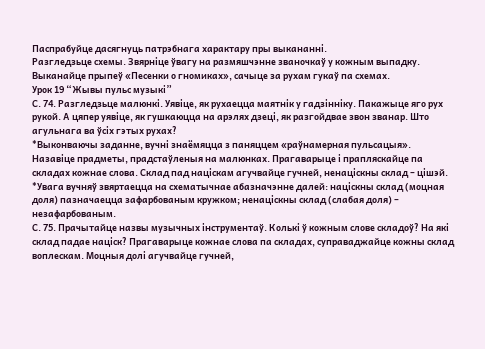Паспрабуйце дасягнуць патрэбнага характару пры выкананні.
Разгледзьце схемы. Звярніце ўвагу на размяшчэнне званочкаў у кожным выпадку. Выканайце прыпеў «Песенки о гномиках», сачыце за рухам гукаў па схемах.
Урок 19 “Жывы пульс музыкі”
С. 74. Разгледзьце малюнкі. Уявіце, як рухаецца маятнік у гадзінніку. Пакажыце яго рух рукой. А цяпер уявіце, як гушкаюцца на арэлях дзеці, як разгойдвае звон званар. Што агульнага ва ўсіх гэтых рухах?
*Выконваючы заданне, вучні знаёмяцца з паняццем «раўнамерная пульсацыя».
Назавіце прадметы, прадстаўленыя на малюнках. Прагаварыце і прапляскайце па складах кожнае слова. Склад пад націскам агучвайце гучней, ненаціскны склад – цішэй.
*Увага вучняў звяртаецца на схематычнае абазначэнне далей: націскны склад (моцная доля) пазначаецца зафарбованым кружком; ненаціскны склад (слабая доля) – незафарбованым.
С. 75. Прачытайце назвы музычных інструментаў. Колькі ў кожным слове складоў? На які склад падае націск? Прагаварыце кожнае слова па складах, суправаджайце кожны склад воплескам. Моцныя долі агучвайце гучней,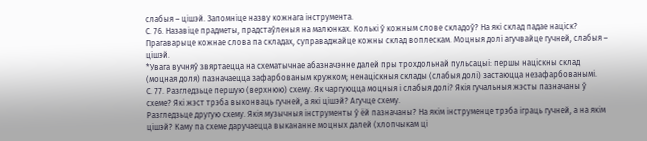слабыя – цішэй. Запомніце назву кожнага інструмента.
С. 76. Назавіце прадметы, прадстаўленыя на малюнках. Колькі ў кожным слове складоў? На які склад падае націск? Прагаварыце кожнае слова па складах, суправаджайце кожны склад воплескам. Моцныя долі агучвайце гучней, слабыя – цішэй.
*Увага вучняў звяртаецца на схематычнае абазначэнне далей пры трохдольнай пульсацыі: першы націскны склад (моцная доля) пазначаецца зафарбованым кружком; ненаціскныя склады (слабыя долі) застаюцца незафарбованымі.
С. 77. Разгледзьце першую (верхнюю) схему. Як чаргуюцца моцныя і слабыя долі? Якія гучальныя жэсты пазначаны ў схеме? Які жэст трэба выконваць гучней, а які цішэй? Агучце схему.
Разгледзьце другую схему. Якія музычныя інструменты ў ёй пазначаны? На якім інструменце трэба іграць гучней, а на якім цішэй? Каму па схеме даручаецца выкананне моцных далей (хлопчыкам ці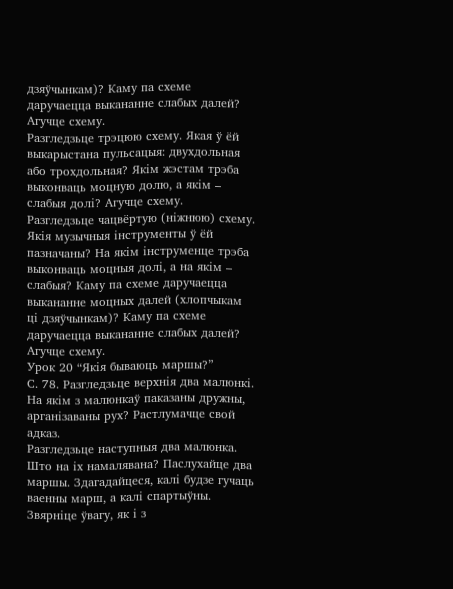дзяўчынкам)? Каму па схеме даручаецца выкананне слабых далей? Агучце схему.
Разгледзьце трэцюю схему. Якая ў ёй выкарыстана пульсацыя: двухдольная або трохдольная? Якім жэстам трэба выконваць моцную долю, а якім – слабыя долі? Агучце схему.
Разгледзьце чацвёртую (ніжнюю) схему. Якія музычныя інструменты ў ёй пазначаны? На якім інструменце трэба выконваць моцныя долі, а на якім – слабыя? Каму па схеме даручаецца выкананне моцных далей (хлопчыкам ці дзяўчынкам)? Каму па схеме даручаецца выкананне слабых далей? Агучце схему.
Урок 20 “Якія бываюць маршы?”
С. 78. Разгледзьце верхнія два малюнкі. На якім з малюнкаў паказаны дружны, арганізаваны рух? Растлумачце свой адказ.
Разгледзьце наступныя два малюнка. Што на іх намалявана? Паслухайце два маршы. Здагадайцеся, калі будзе гучаць ваенны марш, а калі спартыўны. Звярніце ўвагу, як і з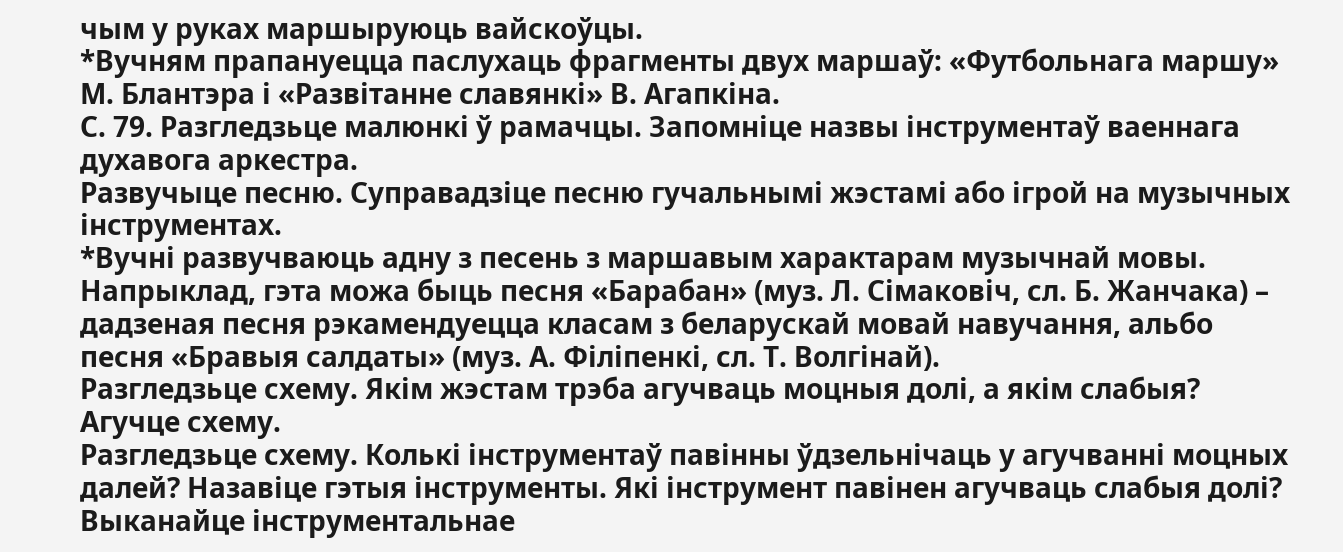чым у руках маршыруюць вайскоўцы.
*Вучням прапануецца паслухаць фрагменты двух маршаў: «Футбольнага маршу» М. Блантэра і «Развітанне славянкі» В. Агапкіна.
С. 79. Разгледзьце малюнкі ў рамачцы. Запомніце назвы інструментаў ваеннага духавога аркестра.
Развучыце песню. Суправадзіце песню гучальнымі жэстамі або ігрой на музычных інструментах.
*Вучні развучваюць адну з песень з маршавым характарам музычнай мовы. Напрыклад, гэта можа быць песня «Барабан» (муз. Л. Сімаковіч, сл. Б. Жанчака) – дадзеная песня рэкамендуецца класам з беларускай мовай навучання, альбо песня «Бравыя салдаты» (муз. А. Філіпенкі, сл. Т. Волгінай).
Разгледзьце схему. Якім жэстам трэба агучваць моцныя долі, а якім слабыя? Агучце схему.
Разгледзьце схему. Колькі інструментаў павінны ўдзельнічаць у агучванні моцных далей? Назавіце гэтыя інструменты. Які інструмент павінен агучваць слабыя долі? Выканайце інструментальнае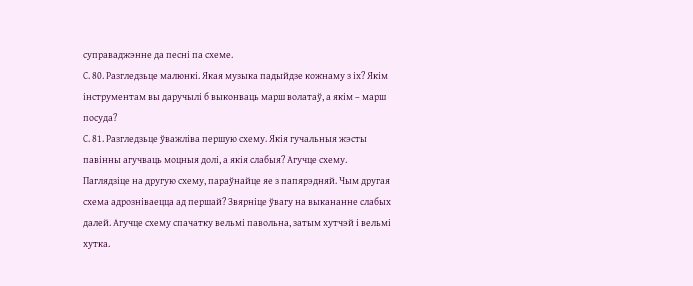суправаджэнне да песні па схеме.
С. 80. Разгледзьце малюнкі. Якая музыка падыйдзе кожнаму з іх? Якім інструментам вы даручылі б выконваць марш волатаў, а якім – марш посуда?
С. 81. Разгледзьце ўважліва першую схему. Якія гучальныя жэсты павінны агучваць моцныя долі, а якія слабыя? Агучце схему.
Паглядзіце на другую схему, параўнайце яе з папярэдняй. Чым другая схема адрозніваецца ад першай? Звярніце ўвагу на выкананне слабых далей. Агучце схему спачатку вельмі павольна, затым хутчэй і вельмі хутка.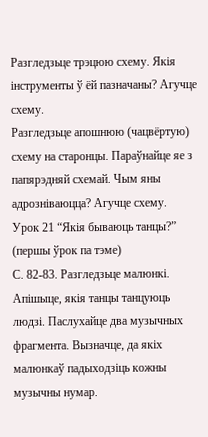Разгледзьце трэцюю схему. Якія інструменты ў ёй пазначаны? Агучце схему.
Разгледзьце апошнюю (чацвёртую) схему на старонцы. Параўнайце яе з папярэдняй схемай. Чым яны адрозніваюцца? Агучце схему.
Урок 21 “Якія бываюць танцы?” (першы ўрок па тэме)
С. 82-83. Разгледзьце малюнкі. Апішыце, якія танцы танцуюць людзі. Паслухайце два музычных фрагмента. Вызначце, да якіх малюнкаў падыходзіць кожны музычны нумар.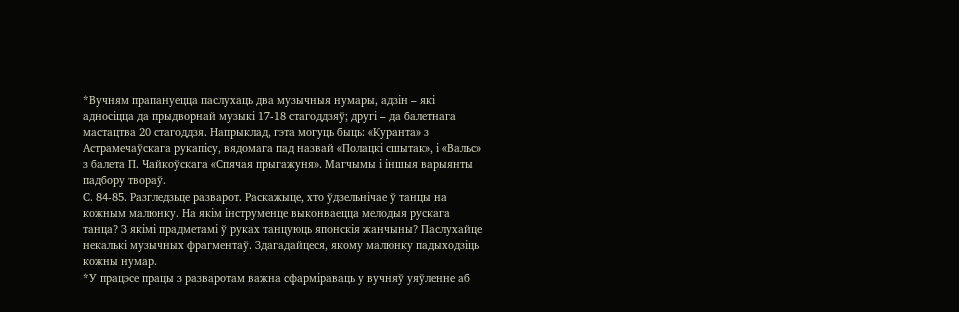*Вучням прапануецца паслухаць два музычныя нумары, адзін – які адносіцца да прыдворнай музыкі 17-18 стагоддзяў; другі – да балетнага мастацтва 20 стагоддзя. Напрыклад, гэта могуць быць: «Куранта» з Астрамечаўскага рукапісу, вядомага пад назвай «Полацкі сшытак», і «Вальс» з балета П. Чайкоўскага «Спячая прыгажуня». Магчымы і іншыя варыянты падбору твораў.
С. 84-85. Разгледзьце разварот. Раскажыце, хто ўдзельнічае ў танцы на кожным малюнку. На якім інструменце выконваецца мелодыя рускага танца? З якімі прадметамі ў руках танцуюць японскія жанчыны? Паслухайце некалькі музычных фрагментаў. Здагадайцеся, якому малюнку падыходзіць кожны нумар.
*У працэсе працы з разваротам важна сфарміраваць у вучняў уяўленне аб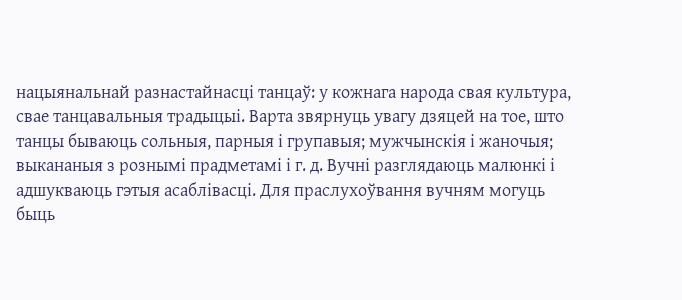нацыянальнай разнастайнасці танцаў: у кожнага народа свая культура, свае танцавальныя традыцыі. Варта звярнуць увагу дзяцей на тое, што танцы бываюць сольныя, парныя і групавыя; мужчынскія і жаночыя; выкананыя з рознымі прадметамі і г. д. Вучні разглядаюць малюнкі і адшукваюць гэтыя асаблівасці. Для праслухоўвання вучням могуць быць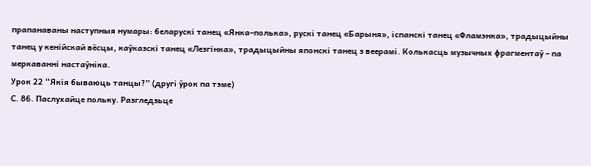прапанаваны наступныя нумары: беларускі танец «Янка–полька», рускі танец «Барыня», іспанскі танец «Фламэнка», традыцыйны танец у кенійскай вёсцы, каўказскі танец «Лезгінка», традыцыйны японскі танец з веерамі. Колькасць музычных фрагментаў – па меркаванні настаўніка.
Урок 22 “Якія бываюць танцы?” (другі ўрок па тэме)
С. 86. Паслухайце польку. Разгледзьце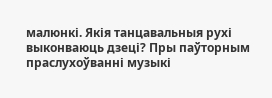малюнкі. Якія танцавальныя рухі выконваюць дзеці? Пры паўторным праслухоўванні музыкі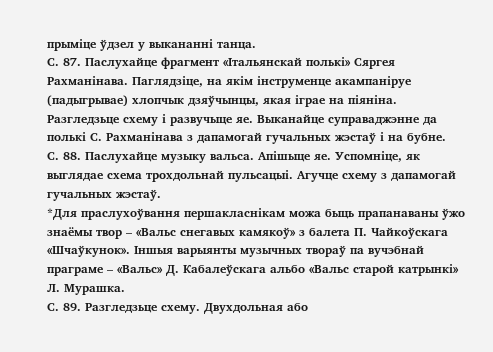прыміце ўдзел у выкананні танца.
С. 87. Паслухайце фрагмент «Італьянскай полькі» Сяргея Рахманінава. Паглядзіце, на якім інструменце акампаніруе (падыгрывае) хлопчык дзяўчынцы, якая іграе на піяніна.
Разгледзьце схему і развучыце яе. Выканайце суправаджэнне да полькі С. Рахманінава з дапамогай гучальных жэстаў і на бубне.
С. 88. Паслухайце музыку вальса. Апішыце яе. Успомніце, як выглядае схема трохдольнай пульсацыі. Агучце схему з дапамогай гучальных жэстаў.
*Для праслухоўвання першакласнікам можа быць прапанаваны ўжо знаёмы твор – «Вальс снегавых камякоў» з балета П. Чайкоўскага «Шчаўкунок». Іншыя варыянты музычных твораў па вучэбнай праграме – «Вальс» Д. Кабалеўскага альбо «Вальс старой катрынкі» Л. Мурашка.
С. 89. Разгледзьце схему. Двухдольная або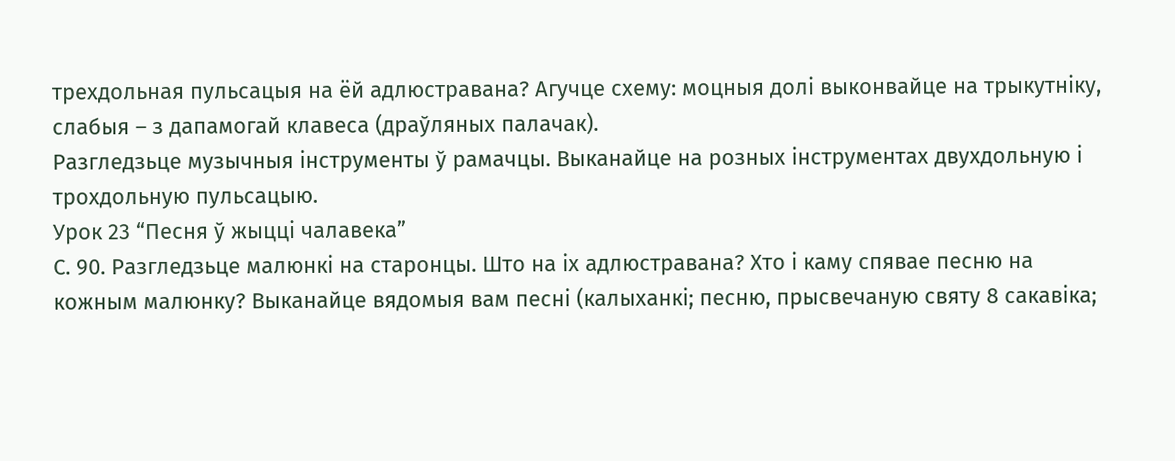трехдольная пульсацыя на ёй адлюстравана? Агучце схему: моцныя долі выконвайце на трыкутніку, слабыя – з дапамогай клавеса (драўляных палачак).
Разгледзьце музычныя інструменты ў рамачцы. Выканайце на розных інструментах двухдольную і трохдольную пульсацыю.
Урок 23 “Песня ў жыцці чалавека”
С. 90. Разгледзьце малюнкі на старонцы. Што на іх адлюстравана? Хто і каму спявае песню на кожным малюнку? Выканайце вядомыя вам песні (калыханкі; песню, прысвечаную святу 8 сакавіка;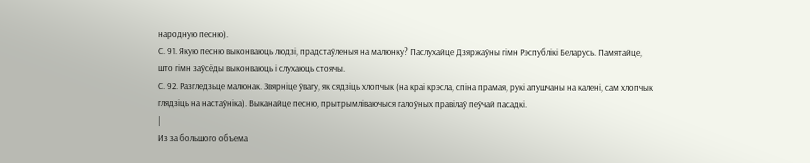народную песню).
С. 91. Якую песню выконваюць людзі, прадстаўленыя на малюнку? Паслухайце Дзяржаўны гімн Рэспублікі Беларусь. Памятайце, што гімн заўсёды выконваюць і слухаюць стоячы.
С. 92. Разгледзьце малюнак. Звярніце ўвагу, як сядзіць хлопчык (на краі крэсла, спіна прамая, рукі апушчаны на калені, сам хлопчык глядзіць на настаўніка). Выканайце песню, прытрымліваючыся галоўных правілаў пеўчай пасадкі.
|
Из за большого объема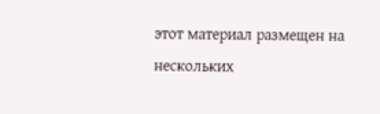этот материал размещен на нескольких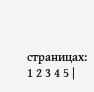страницах:
1 2 3 4 5 |